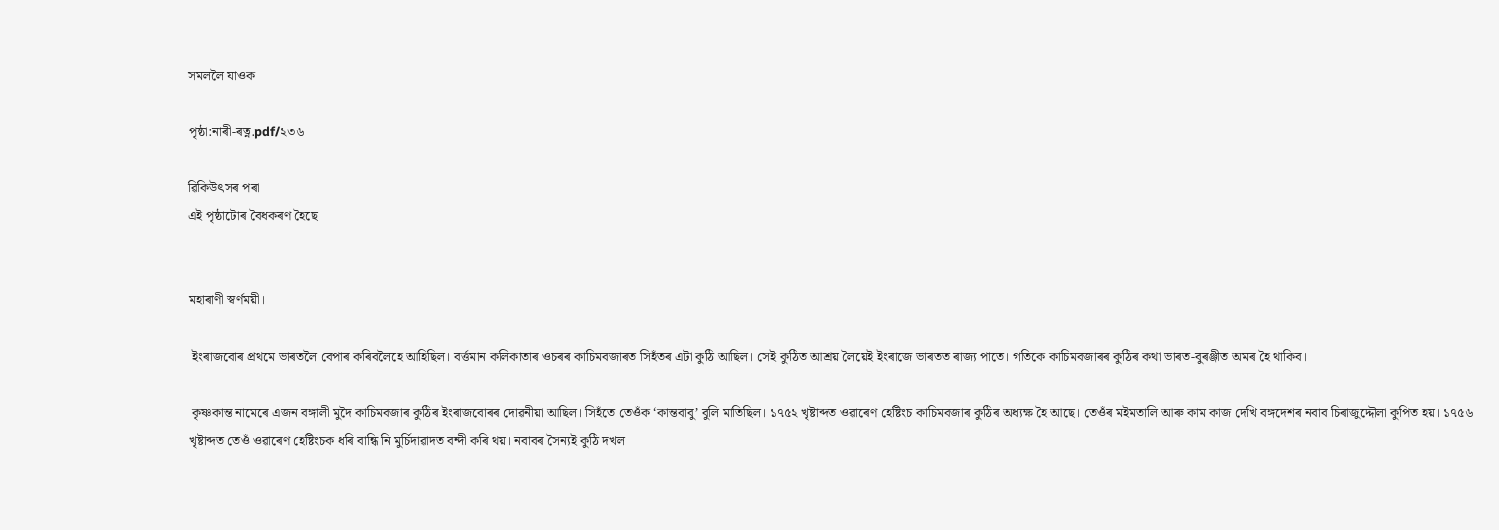সমললৈ যাওক

পৃষ্ঠা:নাৰী-ৰত্ন.pdf/২৩৬

ৱিকিউৎসৰ পৰা
এই পৃষ্ঠাটোৰ বৈধকৰণ হৈছে


মহাৰাণী স্বৰ্ণময়ী।

 ইংৰাজবোৰ প্ৰথমে ভাৰতলৈ বেপাৰ কৰিবলৈহে আহিছিল। বৰ্ত্তমান কলিকাতাৰ ওচৰৰ কাচিমবজাৰত সিহঁতৰ এটা কুঠি আছিল। সেই কুঠিত আশ্ৰয় লৈয়েই ইংৰাজে ভাৰতত ৰাজ্য পাতে। গতিকে কাচিমবজাৰৰ কুঠিৰ কথা ভাৰত-বুৰঞ্জীত অমৰ হৈ থাকিব।

 কৃষ্ণকান্ত নামেৰে এজন বঙ্গালী মুদৈ কাচিমবজাৰ কুঠিৰ ইংৰাজবোৰৰ দোৱনীয়া আছিল। সিহঁতে তেওঁক ‘কান্তবাবু’ বুলি মাতিছিল। ১৭৫২ খৃষ্টাব্দত ওৱাৰেণ হেষ্টিংচ কাচিমবজাৰ কুঠিৰ অধ্যক্ষ হৈ আছে। তেওঁৰ মইমতালি আৰু কাম কাজ দেখি বঙ্গদেশৰ নবাব চিৰাজুদ্দৌলা কুপিত হয়। ১৭৫৬ খৃষ্টাব্দত তেওঁ ওৱাৰেণ হেষ্টিংচক ধৰি বান্ধি নি মুৰ্চিদাৱাদত বন্দী কৰি থয়। নবাবৰ সৈন্যই কুঠি দখল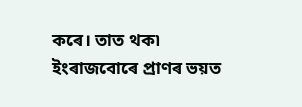কৰে। তাত থক৷ ইংৰাজবোৰে প্ৰাণৰ ভয়ত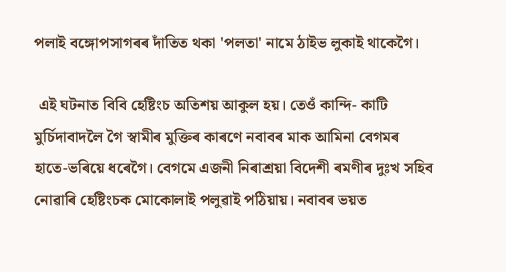পলাই বঙ্গোপসাগৰৰ দাঁতিত থকা 'পলতা' নামে ঠাইভ লুকাই থাকেগৈ।

 এই ঘটনাত বিবি হেষ্টিংচ অতিশয় আকুল হয়। তেওঁ কান্দি- কাটি মুৰ্চিদাবাদলৈ গৈ স্বামীৰ মুক্তিৰ কাৰণে নবাবৰ মাক আমিনা বেগমৰ হাতে-ভৰিয়ে ধৰেগৈ। বেগমে এজনী নিৰাশ্ৰয়া বিদেশী ৰমণীৰ দুঃখ সহিব নোৱাৰি হেষ্টিংচক মোকোলাই পলুৱাই পঠিয়ায়। নবাবৰ ভয়ত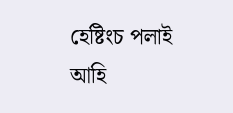হেষ্টিংচ পলাই আহি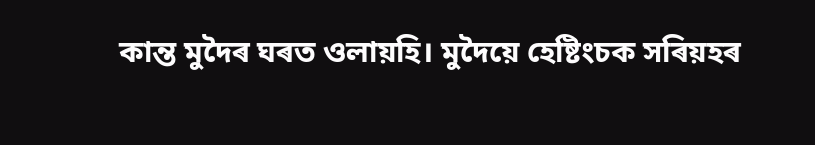কান্ত মুদৈৰ ঘৰত ওলায়হি। মুদৈয়ে হেষ্টিংচক সৰিয়হৰ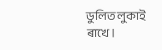ডুলিত লুকাই ৰাখে।